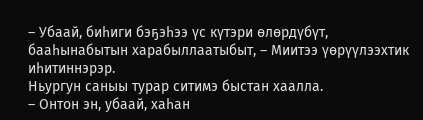– Убаай, биһиги бэҕэһээ үс күтэри өлөрдүбүт, бааһынабытын харабыллаатыбыт, – Миитээ үөрүүлээхтик иһитиннэрэр.
Ньургун саныы турар ситимэ быстан хаалла.
– Онтон эн, убаай, хаһан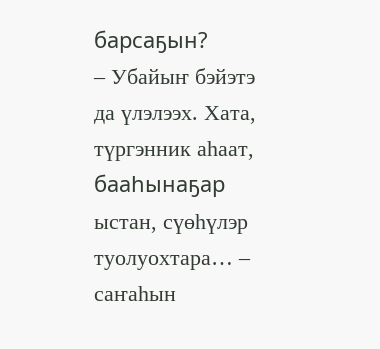барсаҕын?
– Убайыҥ бэйэтэ да үлэлээх. Хата, түргэнник аһаат, бааһынаҕар ыстан, сүөһүлэр туолуохтара… – саҥаһын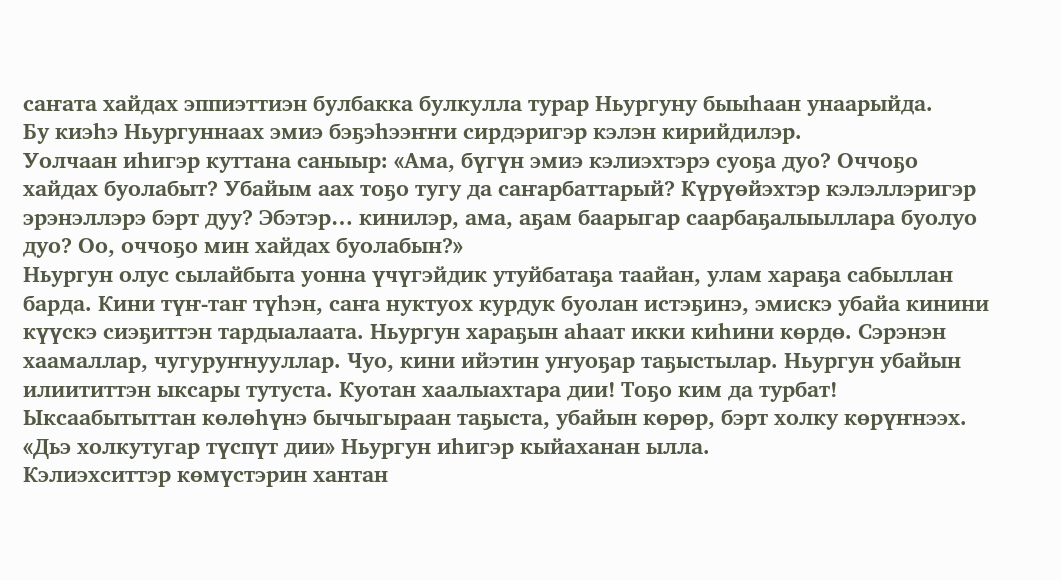саҥата хайдах эппиэттиэн булбакка булкулла турар Ньургуну быыһаан унаарыйда.
Бу киэһэ Ньургуннаах эмиэ бэҕэһээҥҥи сирдэригэр кэлэн кирийдилэр.
Уолчаан иһигэр куттана саныыр: «Ама, бүгүн эмиэ кэлиэхтэрэ суоҕа дуо? Оччоҕо хайдах буолабыт? Убайым аах тоҕо тугу да саҥарбаттарый? Күрүөйэхтэр кэлэллэригэр эрэнэллэрэ бэрт дуу? Эбэтэр… кинилэр, ама, аҕам баарыгар саарбаҕалыыллара буолуо дуо? Оо, оччоҕо мин хайдах буолабын?»
Ньургун олус сылайбыта уонна үчүгэйдик утуйбатаҕа таайан, улам хараҕа сабыллан барда. Кини түҥ-таҥ түһэн, саҥа нуктуох курдук буолан истэҕинэ, эмискэ убайа кинини күүскэ сиэҕиттэн тардыалаата. Ньургун хараҕын аһаат икки киһини көрдө. Сэрэнэн хаамаллар, чугуруҥнууллар. Чуо, кини ийэтин уҥуоҕар таҕыстылар. Ньургун убайын илиититтэн ыксары тутуста. Куотан хаалыахтара дии! Тоҕо ким да турбат! Ыксаабытыттан көлөһүнэ бычыгыраан таҕыста, убайын көрөр, бэрт холку көрүҥнээх. «Дьэ холкутугар түспүт дии» Ньургун иһигэр кыйаханан ылла.
Кэлиэхситтэр көмүстэрин хантан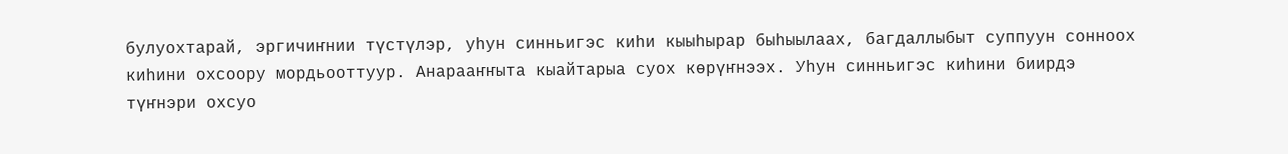булуохтарай, эргичиҥнии түстүлэр, уһун синньигэс киһи кыыһырар быһыылаах, багдаллыбыт суппуун сонноох киһини охсоору мордьооттуур. Анарааҥҥыта кыайтарыа суох көрүҥнээх. Уһун синньигэс киһини биирдэ түҥнэри охсуо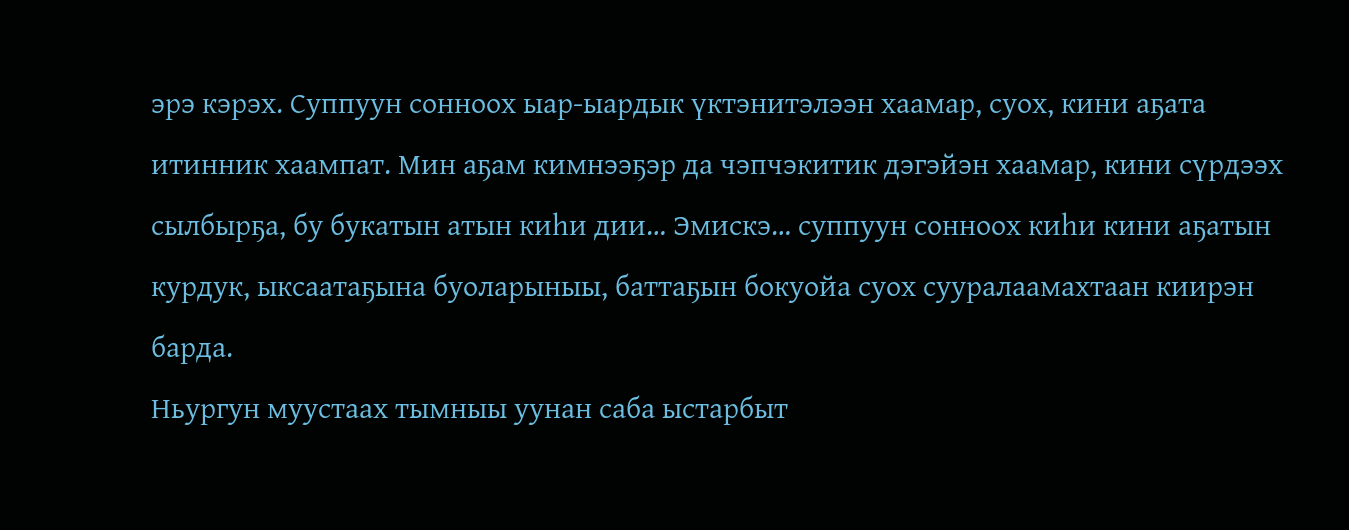эрэ кэрэх. Суппуун сонноох ыар-ыардык үктэнитэлээн хаамар, суох, кини аҕата итинник хаампат. Мин аҕам кимнээҕэр да чэпчэкитик дэгэйэн хаамар, кини сүрдээх сылбырҕа, бу букатын атын киһи дии… Эмискэ… суппуун сонноох киһи кини аҕатын курдук, ыксаатаҕына буоларыныы, баттаҕын бокуойа суох сууралаамахтаан киирэн барда.
Ньургун муустаах тымныы уунан саба ыстарбыт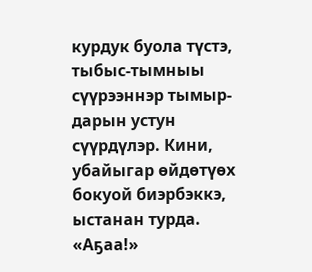курдук буола түстэ, тыбыс-тымныы сүүрээннэр тымыр-дарын устун сүүрдүлэр. Кини, убайыгар өйдөтүөх бокуой биэрбэккэ, ыстанан турда. «Аҕаа!»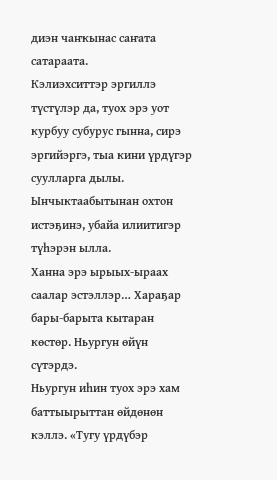диэн чаҥкынас саҥата сатараата.
Кэлиэхситтэр эргиллэ түстүлэр да, туох эрэ уот курбуу субурус гынна, сирэ эргийэргэ, тыа кини үрдүгэр суулларга дылы. Ынчыктаабытынан охтон истэҕинэ, убайа илиитигэр түһэрэн ылла.
Ханна эрэ ырыых-ыраах саалар эстэллэр… Хараҕар бары-барыта кытаран көстөр. Ньургун өйүн сүтэрдэ.
Ньургун иһин туох эрэ хам баттыырыттан өйдөнөн кэллэ. «Тугу үрдүбэр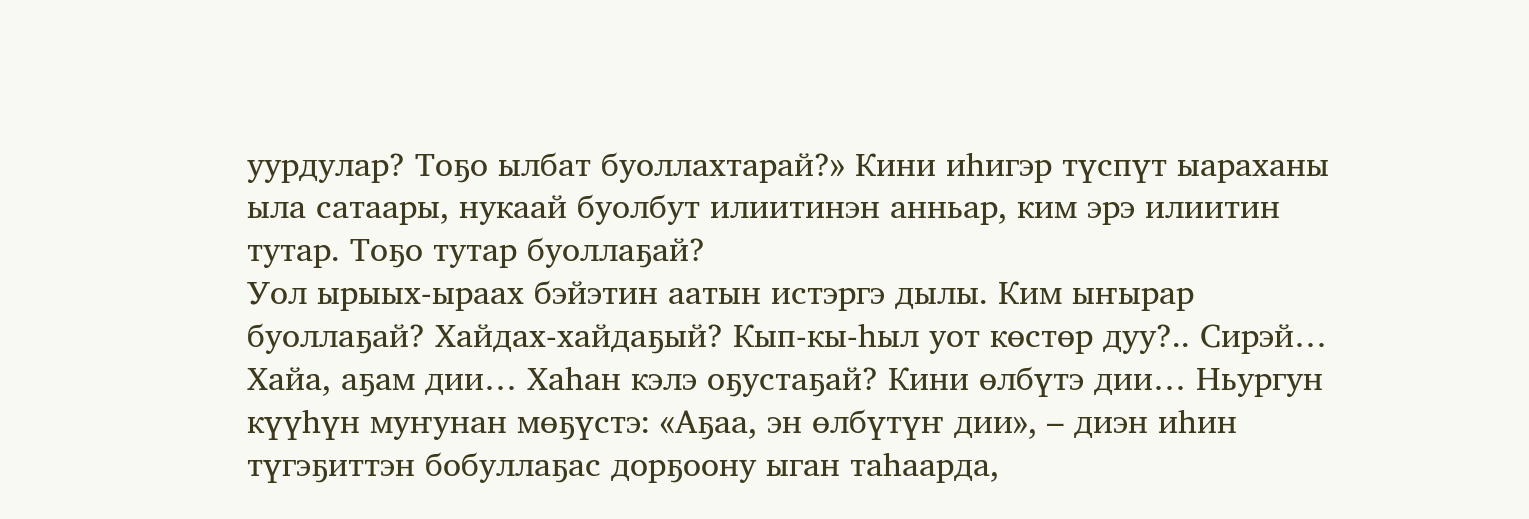уурдулар? Тоҕо ылбат буоллахтарай?» Кини иһигэр түспүт ыараханы ыла сатаары, нукаай буолбут илиитинэн анньар, ким эрэ илиитин тутар. Тоҕо тутар буоллаҕай?
Уол ырыых-ыраах бэйэтин аатын истэргэ дылы. Ким ыҥырар буоллаҕай? Хайдах-хайдаҕый? Кып-кы-һыл уот көстөр дуу?.. Сирэй… Хайа, аҕам дии… Хаһан кэлэ оҕустаҕай? Кини өлбүтэ дии… Ньургун күүһүн муҥунан мөҕүстэ: «Аҕаа, эн өлбүтүҥ дии», – диэн иһин түгэҕиттэн бобуллаҕас дорҕоону ыган таһаарда,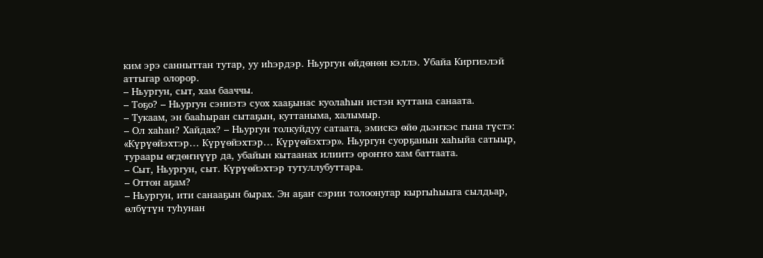ким эрэ санныттан тутар, уу иһэрдэр. Ньургун өйдөнөн кэллэ. Убайа Киргиэлэй аттыгар олорор.
– Ньургун, сыт, хам бааччы.
– Тоҕо? – Ньургун сэниэтэ суох хааҕынас куолаһын истэн куттана санаата.
– Тукаам, эн бааһыран сытаҕын, куттаныма, халымыр.
– Ол хаһан? Хайдах? – Ньургун толкуйдуу сатаата, эмискэ өйө дьэҥкэс гына түстэ: «Күрүөйэхтэр… Күрүөйэхтэр… Күрүөйэхтэр». Ньургун суорҕанын хаһыйа сатыыр, тураары өгдөҥнүүр да, убайын кытаанах илиитэ ороҥҥо хам баттаата.
– Сыт, Ньургун, сыт. Күрүөйэхтэр тутуллубуттара.
– Оттон аҕам?
– Ньургун, ити санааҕын бырах. Эн аҕаҥ сэрии толоонугар кыргыһыыга сылдьар, өлбүтүн туһунан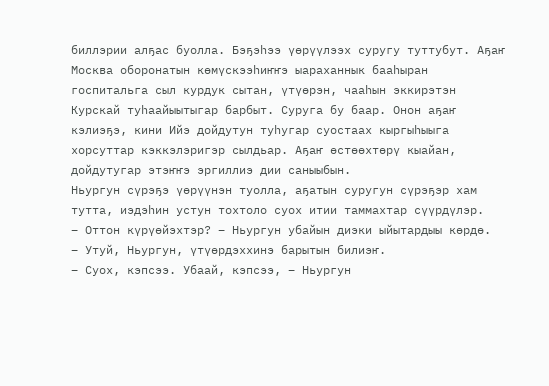биллэрии алҕас буолла. Бэҕэһээ үөрүүлээх суругу туттубут. Аҕаҥ Москва оборонатын көмүскээһиҥҥэ ыараханнык бааһыран госпитальга сыл курдук сытан, үтүөрэн, чааһын эккирэтэн Курскай туһаайыытыгар барбыт. Суруга бу баар. Онон аҕаҥ кэлиэҕэ, кини Ийэ дойдутун туһугар суостаах кыргыһыыга хорсуттар кэккэлэригэр сылдьар. Аҕаҥ өстөөхтөрү кыайан, дойдутугар этэҥҥэ эргиллиэ дии саныыбын.
Ньургун сүрэҕэ үөрүүнэн туолла, аҕатын суругун сүрэҕэр хам тутта, иэдэһин устун тохтоло суох итии таммахтар сүүрдүлэр.
– Оттон күрүөйэхтэр? – Ньургун убайын диэки ыйытардыы көрдө.
– Утуй, Ньургун, үтүөрдэххинэ барытын билиэҥ.
– Суох, кэпсээ. Убаай, кэпсээ, – Ньургун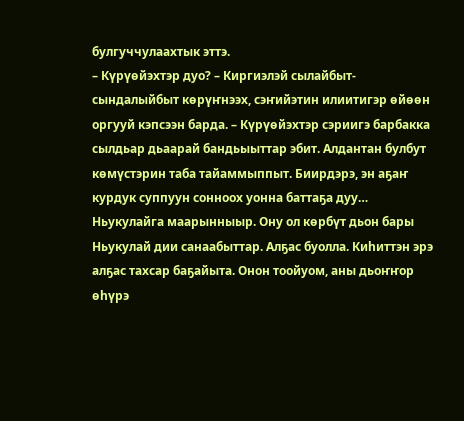булгуччулаахтык эттэ.
– Күрүөйэхтэр дуо? – Киргиэлэй сылайбыт-сындалыйбыт көрүҥнээх, сэҥийэтин илиитигэр өйөөн оргууй кэпсээн барда. – Күрүөйэхтэр сэриигэ барбакка сылдьар дьаарай бандьыыттар эбит. Алдантан булбут көмүстэрин таба тайаммыппыт. Биирдэрэ, эн аҕаҥ курдук суппуун сонноох уонна баттаҕа дуу… Ньукулайга маарынныыр. Ону ол көрбүт дьон бары Ньукулай дии санаабыттар. Алҕас буолла. Киһиттэн эрэ алҕас тахсар баҕайыта. Онон тоойуом, аны дьоҥҥор өһүрэ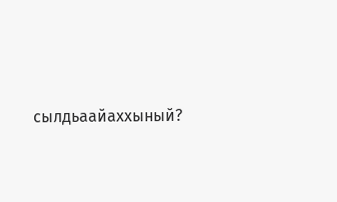сылдьаайаххыный?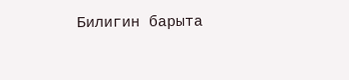Билигин барыта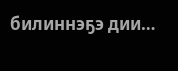билиннэҕэ дии…